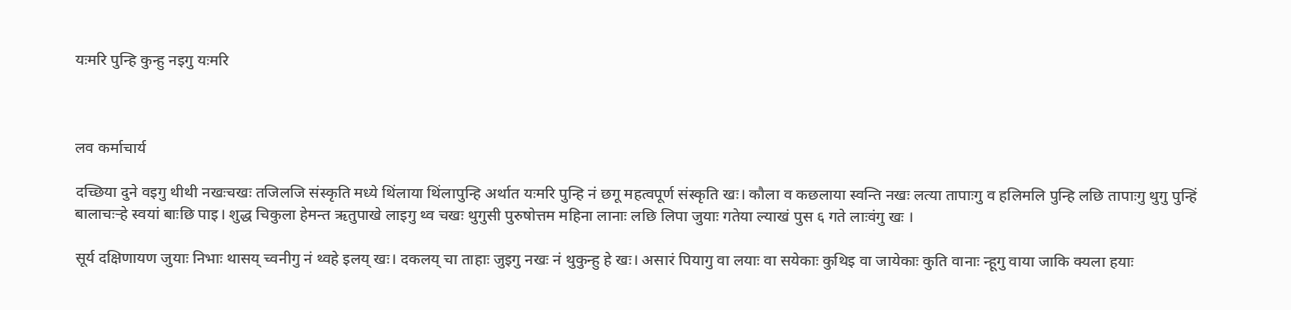यःमरि पुन्हि कुन्हु नइगु यःमरि



लव कर्माचार्य

दच्छिया दुने वइगु थीथी नखःचखः तजिलजि संस्कृति मध्ये थिंलाया थिंलापुन्हि अर्थात यःमरि पुन्हि नं छगू महत्वपूर्ण संस्कृति खः। कौला व कछलाया स्वन्ति नखः लत्या तापाःगु व हलिमलि पुन्हि लछि तापाःगु थुगु पुन्हिं बालाचःर्‍हे स्वयां बाःछि पाइ। शुद्ध चिकुला हेमन्त ऋतुपाखे लाइगु थ्व चखः थुगुसी पुरुषोत्तम महिना लानाः लछि लिपा जुयाः गतेया ल्याखं पुस ६ गते लाःवंगु खः ।

सूर्य दक्षिणायण जुयाः निभाः थासय् च्वनीगु नं थ्वहे इलय् खः। दकलय् चा ताहाः जुइगु नखः नं थुकुन्हु हे खः। असारं पियागु वा लयाः वा सयेकाः कुथिइ वा जायेकाः कुति वानाः न्हूगु वाया जाकि क्यला हयाः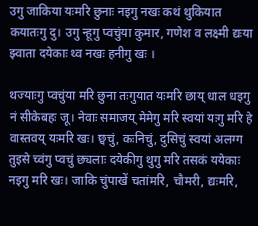उगु जाकिया यःमरि छुनाः नइगु नखः कथं थुकियात कयातःगु दु। उगु न्हूगु प्वचुंया कुमार, गणेश व लक्ष्मी द्यःया झ्वाता दयेकाः थ्व नखः हनीगु खः ।

थज्याःगु प्वचुंया मरि छुना तःगुयात यःमरि छाय् धाल धइगु नं सीकेबहः जू। नेवाः समाजय् मेमेगु मरि स्वयां यःगु मरि हे वास्तवय् यःमरि खः। छ्वचुं, कःनिचुं, दुसिचुं स्वयां अलग्ग तुइसे च्वंगु प्वचुं छ्यलाः दयेकीगु थुगु मरि तसकं ययेकाः नइगु मरि खः। जाकि चुंपाखें चतांमरि, चौमरी, द्यःमरि,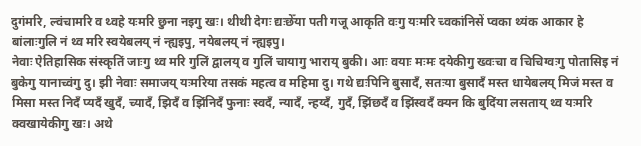दुगंमरि, ल्वंचामरि व थ्वहे यःमरि छुना नइगु खः। थीथी देगः द्यःछेँया पती गजू आकृति वःगु यःमरि च्वकांनिसें प्वका थ्यंक आकार हे बांलाःगुलि नं थ्व मरि स्वयेबलय् नं न्ह्यइपु, नयेबलय् नं न्ह्यइपु।
नेवाः ऐतिहासिक संस्कृतिं जाःगु थ्व मरि गुलिं द्वालय् व गुलिं चायागु भाराय् बुकी। आः वयाः मःमः दयेकीगु ख्वःचा व चिचिग्वःगु पोतासिइ नं बुकेगु यानाच्वंगु दु। झी नेवाः समाजय् यःमरिया तसकं महत्व व महिमा दु। गथे द्यःपिनि बुसादँ, सतःया बुसादँ मस्त धायेबलय् मिजं मस्त व मिसा मस्त निदँ प्यदँ खुदँ, च्यादँ, झिदँ व झिंनिदँ फुनाः स्वदँ, न्यादँ, न्हय्दँ, गुदँ, झिंछदँ व झिंस्वदँ क्यन कि बुदिंया लसताय् थ्व यःमरि क्वखायेकीगु खः। अथे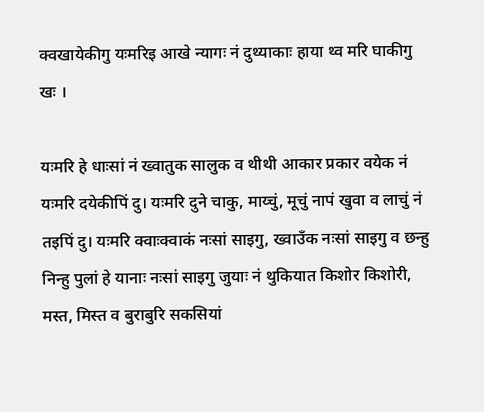क्वखायेकीगु यःमरिइ आखे न्यागः नं दुथ्याकाः हाया थ्व मरि घाकीगु खः ।

यःमरि हे धाःसां नं ख्वातुक सालुक व थीथी आकार प्रकार वयेक नं यःमरि दयेकीपिं दु। यःमरि दुने चाकु, माय्चुं, मूचुं नापं खुवा व लाचुं नं तइपिं दु। यःमरि क्वाःक्वाकं नःसां साइगु, ख्वाउँक नःसां साइगु व छन्हु निन्हु पुलां हे यानाः नःसां साइगु जुयाः नं थुकियात किशोर किशोरी, मस्त, मिस्त व बुराबुरि सकसियां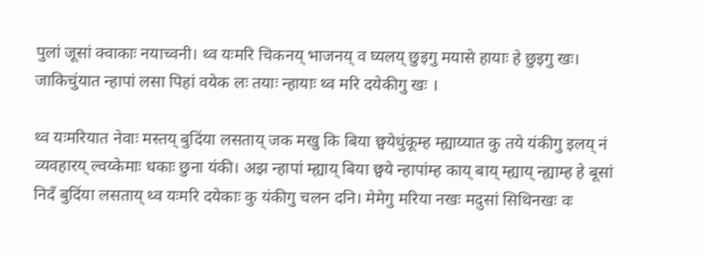पुलां जूसां क्वाकाः नयाच्वनी। थ्व यःमरि चिकनय् भाजनय् व घ्यलय् छुइगु मयासे हायाः हे छुइगु खः। जाकिचुंयात न्हापां लसा पिहां वयेक लः तयाः न्हायाः थ्व मरि दयेकीगु खः ।

थ्व यःमरियात नेवाः मस्तय् बुदिंया लसताय् जक मखु कि बिया छ्वयेधुंकूम्ह म्ह्याय्यात कु तये यंकीगु इलय् नं व्यवहारय् ल्वय्केमाः धकाः छुना यंकी। अझ न्हापां म्ह्याय् बिया छ्वये न्हापांम्ह काय् बाय् म्ह्याय् न्ह्याम्ह हे बूसां निदँ बुदिंया लसताय् थ्व यःमरि दयेकाः कु यंकीगु चलन दनि। मेमेगु मरिया नखः मदुसां सिथिनखः वः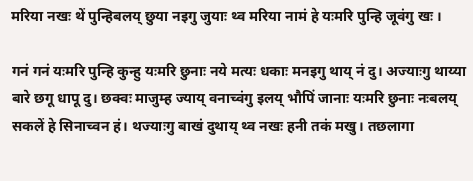मरिया नखः थें पुन्हिबलय् छुया नइगु जुयाः थ्व मरिया नामं हे यःमरि पुन्हि जूवंगु खः ।

गनं गनं यःमरि पुन्हि कुन्हु यःमरि छुनाः नये मत्यः धकाः मनइगु थाय् नं दु। अज्याःगु थाय्या बारे छगू धापू दु। छक्वः माजुम्ह ज्याय् वनाच्वंगु इलय् भौपिं जानाः यःमरि छुनाः नःबलय् सकलें हे सिनाच्वन हं। थज्याःगु बाखं दुथाय् थ्व नखः हनी तकं मखु। तछलागा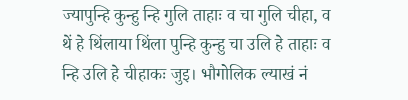ज्यापुन्हि कुन्हु न्हि गुलि ताहाः व चा गुलि चीहा, व थें हे थिंलाया थिंला पुन्हि कुन्हु चा उलि हे ताहाः व न्हि उलि हे चीहाकः जुइ। भौगोलिक ल्याखं नं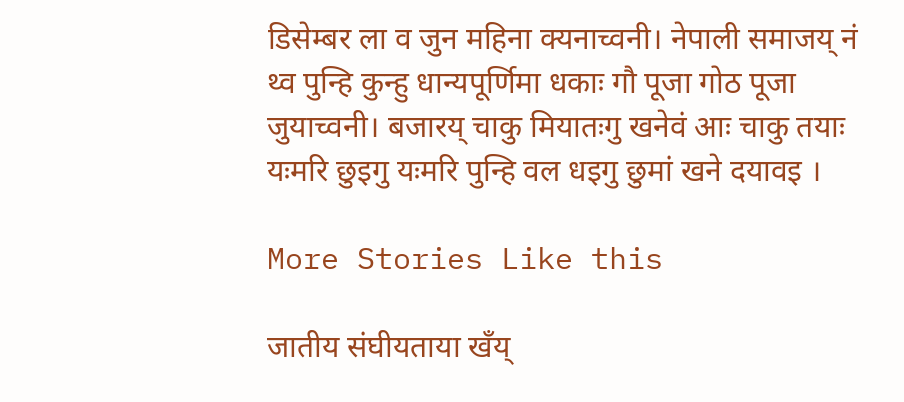डिसेम्बर ला व जुन महिना क्यनाच्वनी। नेपाली समाजय् नं थ्व पुन्हि कुन्हु धान्यपूर्णिमा धकाः गौ पूजा गोठ पूजा जुयाच्वनी। बजारय् चाकु मियातःगु खनेवं आः चाकु तयाः यःमरि छुइगु यःमरि पुन्हि वल धइगु छुमां खने दयावइ ।

More Stories Like this

जातीय संघीयताया खँय्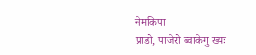नेमकिपा
प्राडो, पाजेरो ब्वाकेगु ख्यः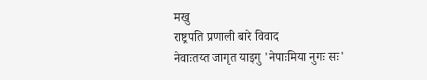मखु
राष्ट्रपति प्रणाली बारे विवाद
नेवाःतय्त जागृत याइगु 'नेपाःमिया नुगः सः'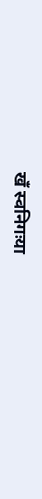खँ स्वनिगःया